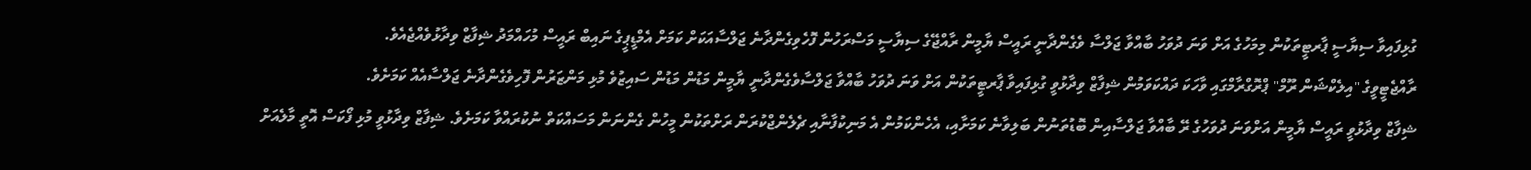ގުޅިފައިވާ ސިޔާސީ ޕާރޓީތަކުން މިމަހުގެ އަށް ވަނަ ދުވަހު ބާއްވާ ޖަލްސާ ވެގެންދާނީ ރައީސް ޔާމީން ރާއްޖޭގެ ސިޔާސީ މަސްރަހުން ފޮހެވިގެންދާނެ ޖަލްސާއަކަށް ކަމަށް އެމްޑީޕީގެ ނައިބް ރައީސް މުހައްމަދު ޝިފާޒް ވިދާޅުވެއްޖެއެވެ.
ރާއްޖެޓީވީގެ "އިލެކްޝަން ރޫމް" ޕްރޮގްރާމްގައި ވާހަކަ ދައްކަވަމުން ޝިފާޒް ވިދާޅުވީ ގުޅިފައިވާ ޕާރޓީތަކުން އަށް ވަނަ ދުވަހު ބާއްވާ ޖަލްސާވެގެންދާނީ ޔާމީން މަޑުން މަޑުން ސައިޒުވެ މުޅި މަންޒަރުން ފޮހިވެގެންދާނެ ޖަލްސާއެއް ކަމަށެވެ.
ޝިފާޒް ވިދާޅުވީ ރައީސް ޔާމީން އަށްވަނަ ދުވަހުގެ ރޭ ބާއްވާ ޖަލްސާއިން ބޮޑުތަނުން ބަލިވާނެ ކަމަށާއި، އެހެންކަމުން އެ މަނިކުފާނާއި ޗެލެންޖްކުރަން ރަށްތަކުން މީހުން ގެންނަން މަސައްކަތް ނުކުރައްވާ ކަމަށެވެ. ޝިފާޒް ވިދާޅުވީ މުޅި ފޯކަސް އޮތީ މާލެއަށް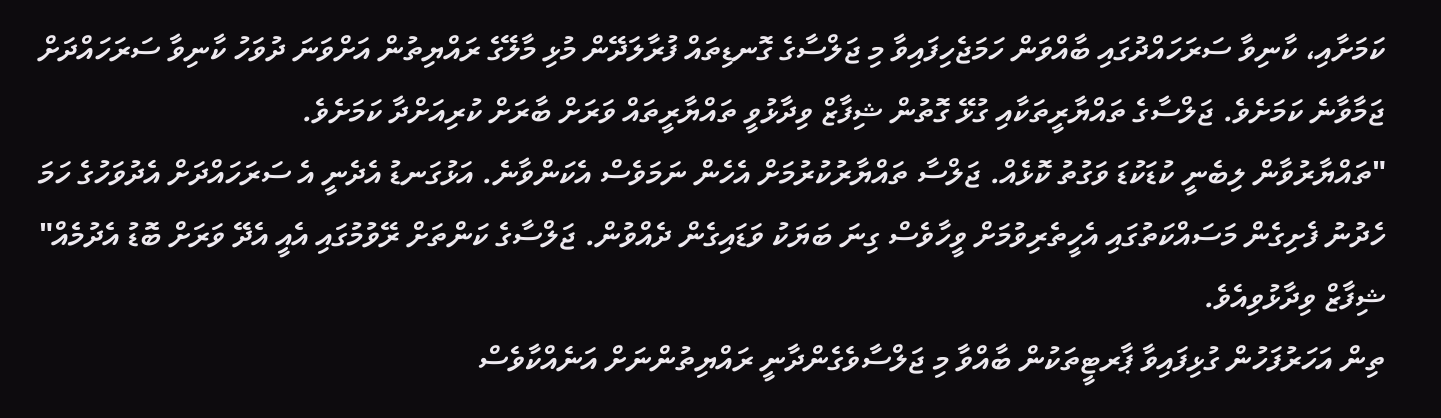ކަމަށާއި، ކާނިވާ ސަރަހައްދުގައި ބާއްވަން ހަމަޖެހިފައިވާ މި ޖަލްސާގެ ގޮނޑިތައް ފުރާލަދޭން މުޅި މާލޭގެ ރައްޔިތުން އަށްވަނަ ދުވަހު ކާނިވާ ސަރަހައްދަށް ޖަމާވާނެ ކަމަށެވެ. ޖަލްސާގެ ތައްޔާރީތަކާއި ގުޅޭ ގޮތުން ޝިފާޒް ވިދާޅުވީ ތައްޔާރީތައް ވަރަށް ބާރަށް ކުރިއަށްދާ ކަމަށެވެ.
"ތައްޔާރުވާން ލިބެނީ ކުޑަކުޑަ ވަގުތު ކޮޅެއް. ޖަލްސާ ތައްޔާރުކުރުމަށް އެހެން ނަމަވެސް އެކަންވާނެ. އަޅުގަނޑު އެދެނީ އެ ސަރަހައްދަށް އެދުވަހުގެ ހަމަ ހެދުނު ފެށިގެން މަސައްކަތުގައި އެހީތެރިވުމަށް ވީހާވެސް ގިނަ ބަޔަކު ވަޑައިގެން ދެއްވުން. ޖަލްސާގެ ކަންތަށް ރޭވުމުގައި އެއީ އެދޭ ވަރަށް ބޮޑު އެދުމެއް" ޝިފާޒް ވިދާޅުވިއެވެ.
ތިން އަހަރުފަހުން ގުޅިފައިވާ ޕާރޓީތަކުން ބާއްވާ މި ޖަލްސާވެގެންދާނީ ރައްޔިތުންނަށް އަނެއްކާވެސް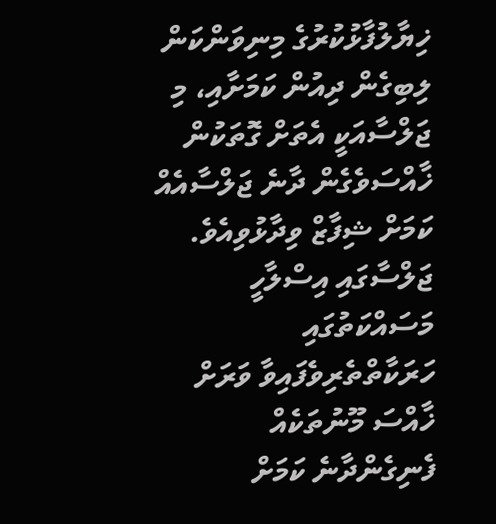ޚިޔާލުފާޅުކުރުގެ މިނިވަންކަން ލިބިގެން ދިއުން ކަމަށާއި، މި ޖަލްސާއަކީ އެތަށް ގޮތަކުން ޚާއްސަވެގެން ދާނެ ޖަލްސާއެއް ކަމަށް ޝިފާޒް ވިދާޅުވިއެވެ. ޖަލްސާގައި އިސްލާހީ މަސައްކަތުގައި ހަރަކާތްތެރިވެފައިވާ ވަރަށް ޚާއްސަ މޫނުތަކެއް ފެނިގެންދާނެ ކަމަށް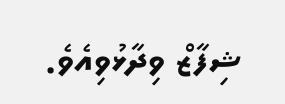ޝިފާޒް ވިދާޅުވިއެވެ.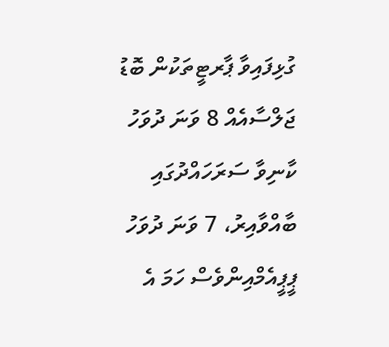ގުޅިފައިވާ ޕާރޓީތަކުން ބޮޑު ޖަލްސާއެއް 8 ވަނަ ދުވަހު ކާނިވާ ސަރަހައްދުގައި ބާއްވާއިރު، 7 ވަނަ ދުވަހު ޕީޕީއެމްއިންވެސް ހަމަ އެ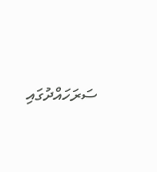ސަރަހައްދުގައި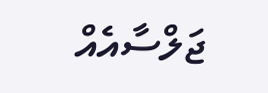ޖަލްސާއެއް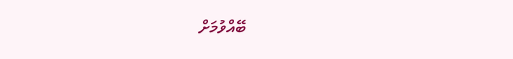ބޭއްވުމަށް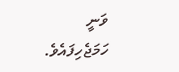ވަނީ ހަމަޖެހިފައެވެ.